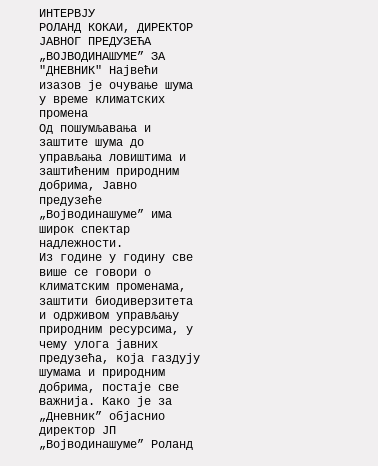ИНТЕРВЈУ
РОЛАНД КОКАИ, ДИРЕКТОР ЈАВНОГ ПРЕДУЗЕЋА „ВОЈВОДИНАШУМЕ” ЗА "ДНЕВНИК" Највећи изазов је очување шума у време климатских промена
Од пошумљавања и заштите шума до управљања ловиштима и заштићеним природним добрима, Јавно предузеће „Војводинашуме” има широк спектар надлежности.
Из године у годину све више се говори о климатским променама, заштити биодиверзитета и одрживом управљању природним ресурсима, у чему улога јавних предузећа, која газдују шумама и природним добрима, постаје све важнија. Како је за „Дневник” објаснио директор ЈП „Војводинашуме” Роланд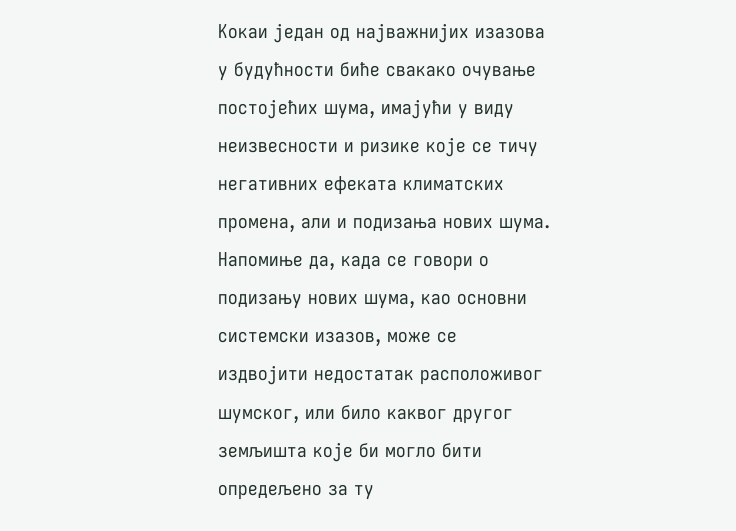Кокаи један од најважнијих изазова у будућности биће свакако очување постојећих шума, имајући у виду неизвесности и ризике које се тичу негативних ефеката климатских промена, али и подизања нових шума. Напомиње да, када се говори о подизању нових шума, као основни системски изазов, може се издвојити недостатак расположивог шумског, или било каквог другог земљишта које би могло бити опредељено за ту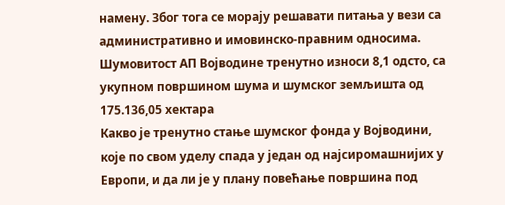намену. Због тога се морају решавати питања у вези са административно и имовинско-правним односима.
Шумовитост АП Војводине тренутно износи 8,1 одсто, са укупном површином шума и шумског земљишта од 175.136,05 хектара
Какво је тренутно стање шумског фонда у Војводини, које по свом уделу спада у један од најсиромашнијих у Европи, и да ли је у плану повећање површина под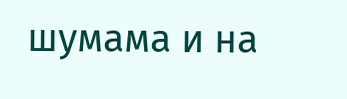шумама и на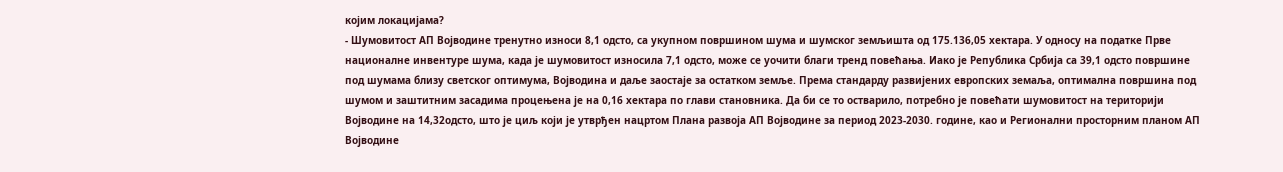којим локацијама?
- Шумовитост АП Војводине тренутно износи 8,1 одсто, са укупном површином шума и шумског земљишта од 175.136,05 хектара. У односу на податке Прве националне инвентуре шума, када је шумовитост износила 7,1 одсто, може се уочити благи тренд повећања. Иако је Република Србија са 39,1 одсто површине под шумама близу светског оптимума, Војводина и даље заостаје за остатком земље. Према стандарду развијених европских земаља, оптимална површина под шумом и заштитним засадима процењена је на 0,16 хектара по глави становника. Да би се то остварило, потребно је повећати шумовитост на територији Војводине на 14,32одсто, што је циљ који је утврђен нацртом Плана развоја АП Војводине за период 2023-2030. године, као и Регионални просторним планом АП Војводине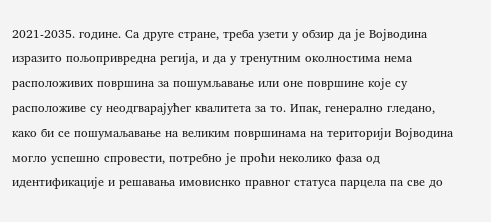2021-2035. године. Са друге стране, треба узети у обзир да је Војводина изразито пољопривредна регија, и да у тренутним околностима нема расположивих површина за пошумљавање или оне површине које су расположиве су неодгварајућег квалитета за то. Ипак, генерално гледано, како би се пошумаљавање на великим површинама на територији Војводина могло успешно спровести, потребно је проћи неколико фаза од идентификације и решавања имовиснко правног статуса парцела па све до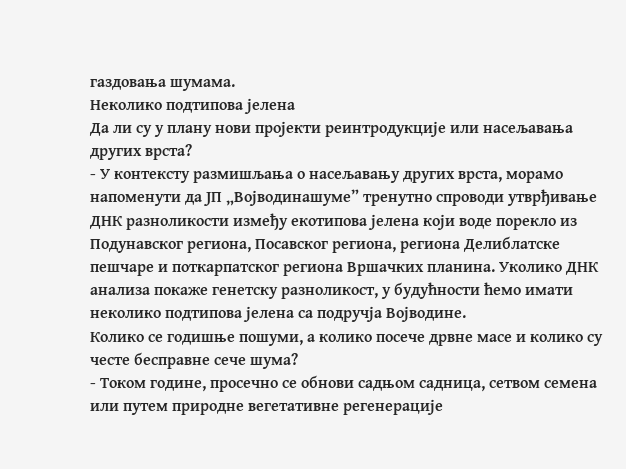газдовања шумама.
Неколико подтипова јелена
Да ли су у плану нови пројекти реинтродукције или насељавања других врста?
- У контексту размишљања о насељавању других врста, морамо напоменути да ЈП „Војводинашуме” тренутно спроводи утврђивање ДНК разноликости између екотипова јелена који воде порекло из Подунавског региона, Посавског региона, региона Делиблатске пешчаре и поткарпатског региона Вршачких планина. Уколико ДНК анализа покаже генетску разноликост, у будућности ћемо имати неколико подтипова јелена са подручја Војводине.
Колико се годишње пошуми, а колико посече дрвне масе и колико су честе бесправне сече шума?
- Током године, просечно се обнови садњом садница, сетвом семена или путем природне вегетативне регенерације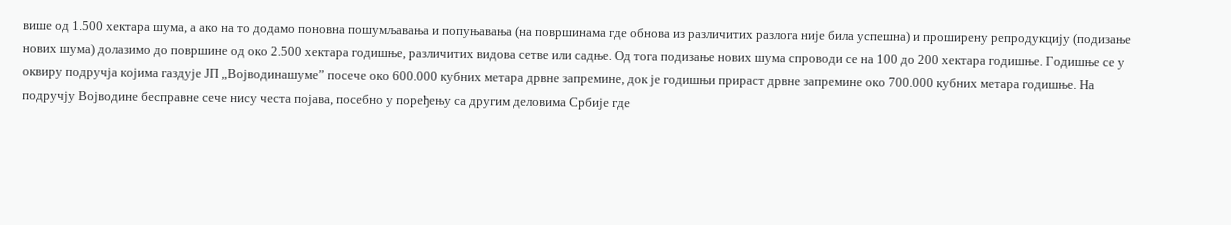више од 1.500 хектара шума, а ако на то додамо поновна пошумљавања и попуњавања (на површинама где обнова из различитих разлога није била успешна) и проширену репродукцију (подизање нових шума) долазимо до површине од око 2.500 хектара годишње, различитих видова сетве или садње. Од тога подизање нових шума спроводи се на 100 до 200 хектара годишње. Годишње се у оквиру подручја којима газдује ЈП „Војводинашуме” посече око 600.000 кубних метара дрвне запремине, док је годишњи прираст дрвне запремине око 700.000 кубних метара годишње. На подручју Војводине бесправне сече нису честа појава, посебно у поређењу са другим деловима Србије где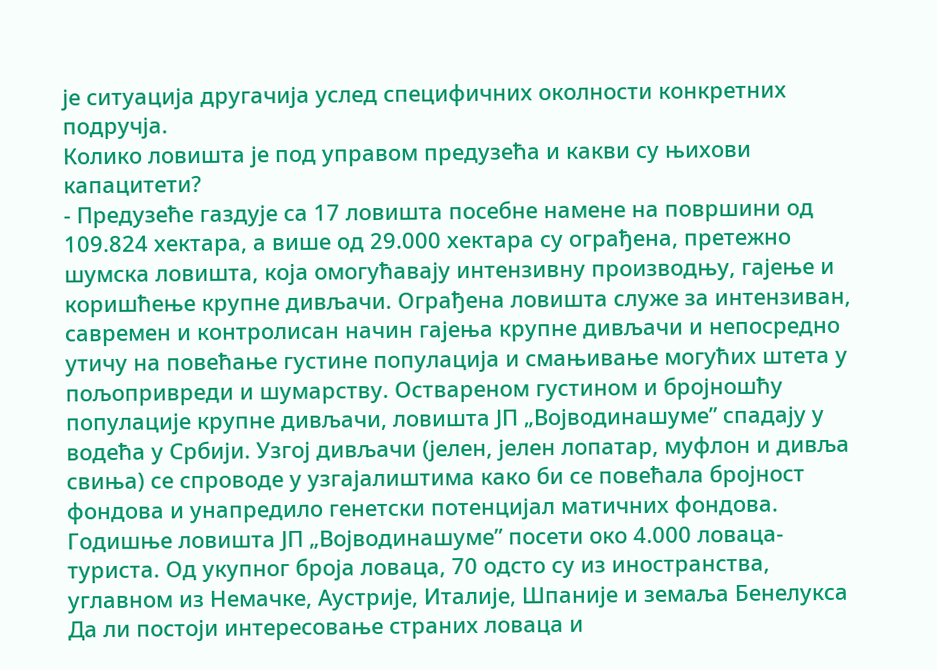је ситуација другачија услед специфичних околности конкретних подручја.
Колико ловишта је под управом предузећа и какви су њихови капацитети?
- Предузеће газдује са 17 ловишта посебне намене на површини од 109.824 хектара, а више од 29.000 хектара су ограђена, претежно шумска ловишта, која омогућавају интензивну производњу, гајење и коришћење крупне дивљачи. Ограђена ловишта служе за интензиван, савремен и контролисан начин гајења крупне дивљачи и непосредно утичу на повећање густине популација и смањивање могућих штета у пољопривреди и шумарству. Оствареном густином и бројношћу популације крупне дивљачи, ловишта ЈП „Војводинашуме” спадају у водећа у Србији. Узгој дивљачи (јелен, јелен лопатар, муфлон и дивља свиња) се спроводе у узгајалиштима како би се повећала бројност фондова и унапредило генетски потенцијал матичних фондова.
Годишње ловишта ЈП „Војводинашуме” посети око 4.000 ловаца-туриста. Од укупног броја ловаца, 70 одсто су из иностранства, углавном из Немачке, Аустрије, Италије, Шпаније и земаља Бенелукса
Да ли постоји интересовање страних ловаца и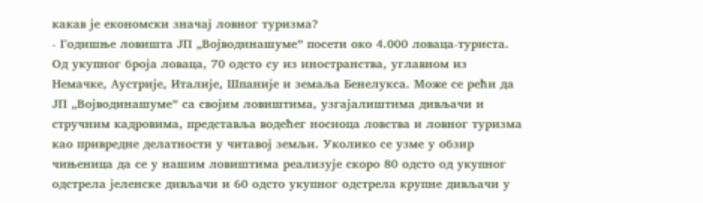какав је економски значај ловног туризма?
- Годишње ловишта ЈП „Војводинашуме” посети око 4.000 ловаца-туриста. Од укупног броја ловаца, 70 одсто су из иностранства, углавном из Немачке, Аустрије, Италије, Шпаније и земаља Бенелукса. Може се рећи да ЈП „Војводинашуме” са својим ловиштима, узгајалиштима дивљачи и стручним кадровима, представља водећег носиоца ловства и ловног туризма као привредне делатности у читавој земљи. Уколико се узме у обзир чињеница да се у нашим ловиштима реализује скоро 80 одсто од укупног одстрела јеленске дивљачи и 60 одсто укупног одстрела крупне дивљачи у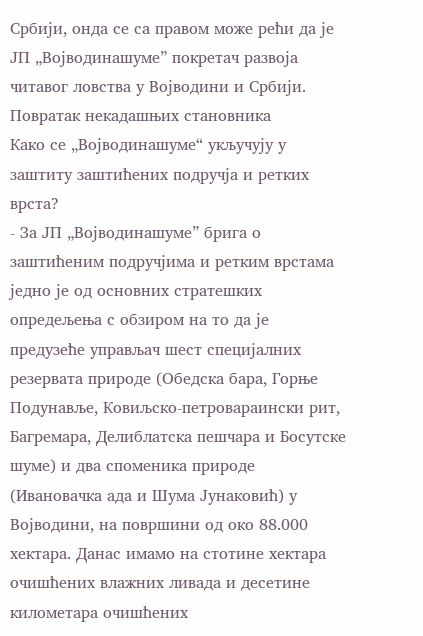Србији, онда се са правом може рећи да је ЈП „Војводинашуме” покретач развоја читавог ловства у Војводини и Србији.
Повратак некадашњих становника
Како се „Војводинашуме“ укључују у заштиту заштићених подручја и ретких врста?
- За ЈП „Војводинашуме” брига о заштићеним подручјима и ретким врстама једно је од основних стратешких опредељења с обзиром на то да је предузеће управљач шест специјалних резервата природе (Обедска бара, Горње Подунавље, Ковиљско-петровараински рит, Багремара, Делиблатска пешчара и Босутске шуме) и два споменика природе (Ивановачка ада и Шума Јунаковић) у Војводини, на површини од око 88.000 хектара. Данас имамо на стотине хектара очишћених влажних ливада и десетине километара очишћених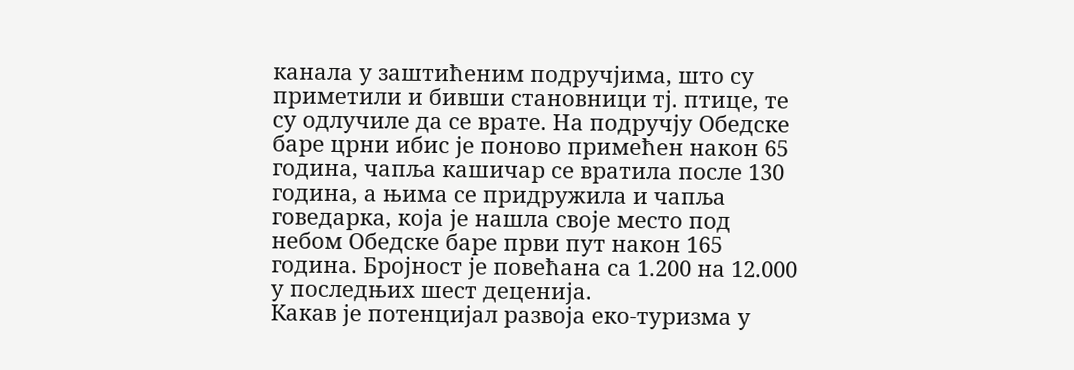канала у заштићеним подручјима, што су приметили и бивши становници тј. птице, те су одлучиле да се врате. На подручју Обедске баре црни ибис је поново примећен након 65 година, чапља кашичар се вратила после 130 година, а њима се придружила и чапља говедарка, која је нашла своје место под небом Обедске баре први пут након 165 година. Бројност је повећана са 1.200 на 12.000 у последњих шест деценија.
Какав је потенцијал развоја еко-туризма у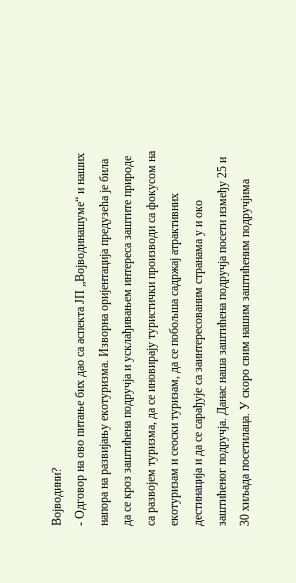Војводини?
- Одговор на ово питање бих дао са аспекта ЈП „Војводинашуме“ и наших напора на развијању екотуризма. Изворна оријентација предузећа је била да се кроз заштићена подручја и усклађивањем интереса заштите природе са развојем туризма, да се иновирају туристички производи са фокусом на екотуризам и сеоски туризам, да се побољша садржај атрактивних дестинација и да се сарађује са заинтересованим странама у и око заштићеног подручја. Данас наша заштићена подручја посети између 25 и 30 хиљада посетилаца. У скоро свим нашим заштићеним подручјима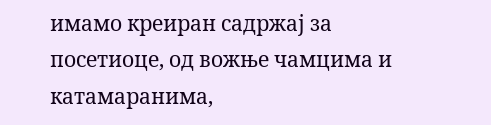имамо креиран садржај за посетиоце, од вожње чамцима и катамаранима,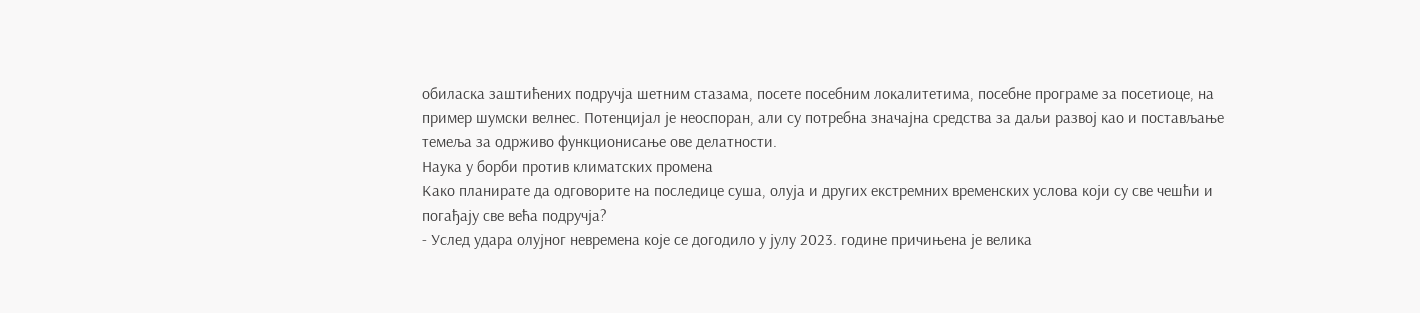обиласка заштићених подручја шетним стазама, посете посебним локалитетима, посебне програме за посетиоце, на пример шумски велнес. Потенцијал је неоспоран, али су потребна значајна средства за даљи развој као и постављање темеља за одрживо функционисање ове делатности.
Наука у борби против климатских промена
Како планирате да одговорите на последице суша, олуја и других екстремних временских услова који су све чешћи и погађају све већа подручја?
- Услед удара олујног невремена које се догодило у јулу 2023. године причињена је велика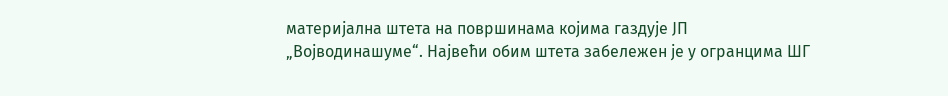материјална штета на површинама којима газдује ЈП „Војводинашуме“. Највећи обим штета забележен је у огранцима ШГ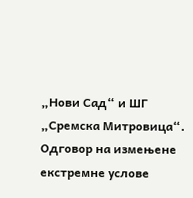„Нови Сад“ и ШГ „Сремска Митровица“. Одговор на измењене екстремне услове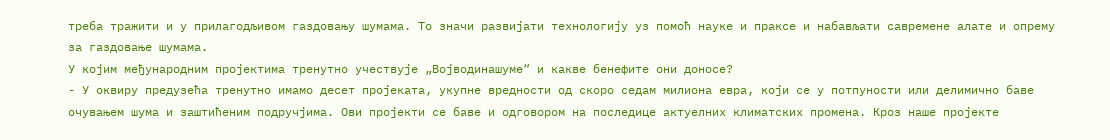треба тражити и у прилагодљивом газдовању шумама. То значи развијати технологију уз помоћ науке и праксе и набављати савремене алате и опрему за газдовање шумама.
У којим међународним пројектима тренутно учествује „Војводинашуме“ и какве бенефите они доносе?
- У оквиру предузећа тренутно имамо десет пројеката, укупне вредности од скоро седам милиона евра, који се у потпуности или делимично баве очувањем шума и заштићеним подручјима. Ови пројекти се баве и одговором на последице актуелних климатских промена. Кроз наше пројекте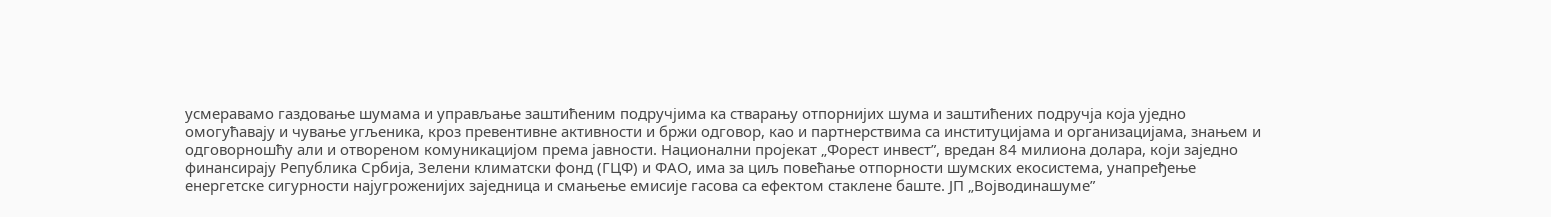усмеравамо газдовање шумама и управљање заштићеним подручјима ка стварању отпорнијих шума и заштићених подручја која уједно омогућавају и чување угљеника, кроз превентивне активности и бржи одговор, као и партнерствима са институцијама и организацијама, знањем и одговорношћу али и отвореном комуникацијом према јавности. Национални пројекат „Форест инвест”, вредан 84 милиона долара, који заједно финансирају Република Србија, Зелени климатски фонд (ГЦФ) и ФАО, има за циљ повећање отпорности шумских екосистема, унапређење енергетске сигурности најугроженијих заједница и смањење емисије гасова са ефектом стаклене баште. ЈП „Војводинашуме”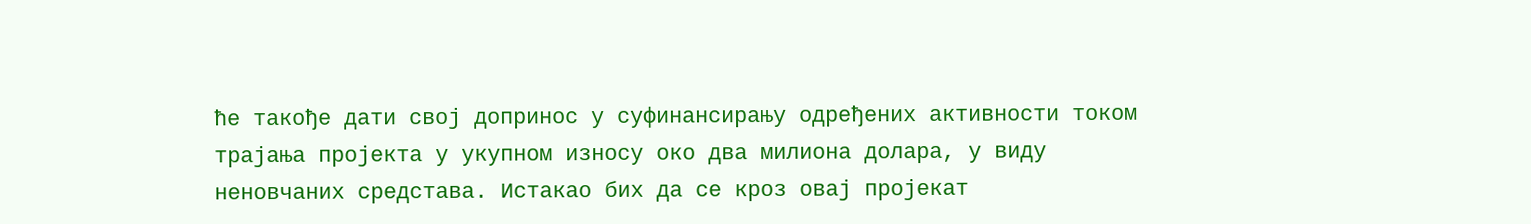ће такође дати свој допринос у суфинансирању одређених активности током трајања пројекта у укупном износу око два милиона долара, у виду неновчаних средстава. Истакао бих да се кроз овај пројекат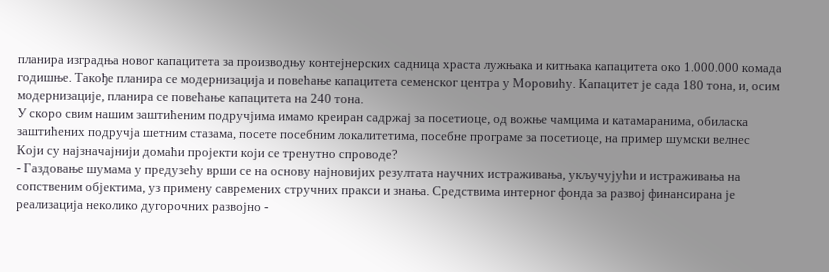планира изградња новог капацитета за производњу контејнерских садница храста лужњака и китњака капацитета око 1.000.000 комада годишње. Такође планира се модернизација и повећање капацитета семенског центра у Моровићу. Капацитет је сада 180 тона, и, осим модернизације, планира се повећање капацитета на 240 тона.
У скоро свим нашим заштићеним подручјима имамо креиран садржај за посетиоце, од вожње чамцима и катамаранима, обиласка заштићених подручја шетним стазама, посете посебним локалитетима, посебне програме за посетиоце, на пример шумски велнес
Који су најзначајнији домаћи пројекти који се тренутно спроводе?
- Газдовање шумама у предузећу врши се на основу најновијих резултата научних истраживања, укључујући и истраживања на сопственим објектима, уз примену савремених стручних пракси и знања. Средствима интерног фонда за развој финансирана је реализација неколико дугорочних развојно -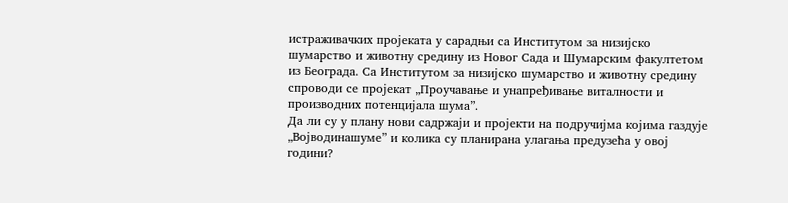истраживачких пројеката у сарадњи са Институтом за низијско шумарство и животну средину из Новог Сада и Шумарским факултетом из Београда. Са Институтом за низијско шумарство и животну средину спроводи се пројекат „Проучавање и унапређивање виталности и производних потенцијала шума”.
Да ли су у плану нови садржаји и пројекти на подручијма којима газдује „Војводинашуме” и колика су планирана улагања предузећа у овој години?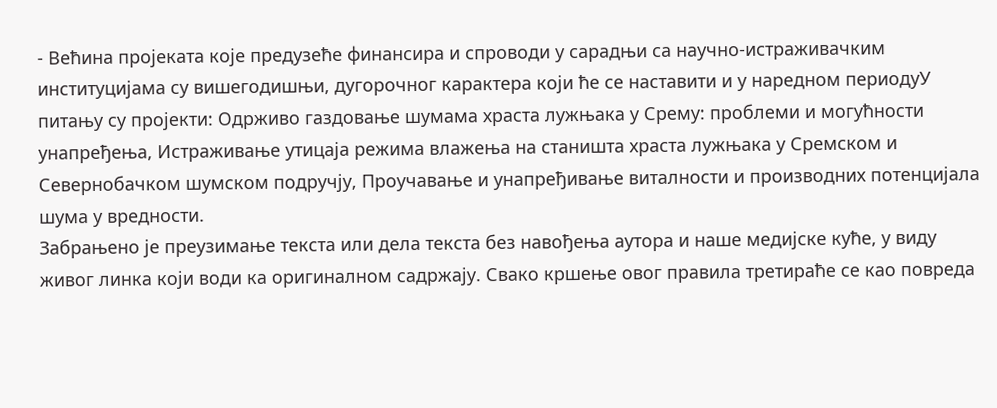- Већина пројеката које предузеће финансира и спроводи у сарадњи са научно-истраживачким институцијама су вишегодишњи, дугорочног карактера који ће се наставити и у наредном периодуУ питању су пројекти: Одрживо газдовање шумама храста лужњака у Срему: проблеми и могућности унапређења, Истраживање утицаја режима влажења на станишта храста лужњака у Сремском и Севернобачком шумском подручју, Проучавање и унапређивање виталности и производних потенцијала шума у вредности.
Забрањено је преузимање текста или дела текста без навођења аутора и наше медијске куће, у виду живог линка који води ка оригиналном садржају. Свако кршење овог правила третираће се као повреда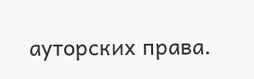ауторских права.